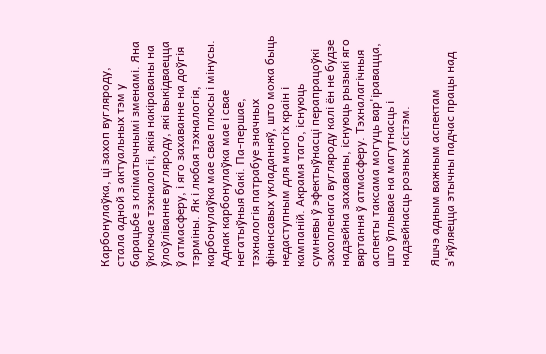Карбонулаўка, ці захоп вугляроду, стала адной з актуальных тэм у барацьбе з кліматычнымі зменамі. Яна ўключае тэхналогіі, якія накіраваны на ўлоўліванне вугляроду, які выкідваецца ў атмасферу, і яго захаванне на доўгія тэрміны. Як і любая тэхналогія, карбонулаўка мае свае плюсы і мінусы.
Аднак карбонулаўка мае і свае негатыўныя бакі. Па-першае, тэхналогія патрабуе значных фінансавых укладанняў, што можа быць недаступным для многіх краін і кампаній. Акрамя таго, існуюць сумневы ў эфектыўнасці перапрацоўкі захопленага вугляроду калі ён не будзе надзейна захаваны, існуюць рызыкі яго вяртання ў атмасферу. Тэхналагічныя аспекты таксама могуць вар'іравацца, што ўплывае на магутнасць і надзейнасць розных сістэм.

Яшчэ адным важным аспектам з'яўляецца этычны падчас працы над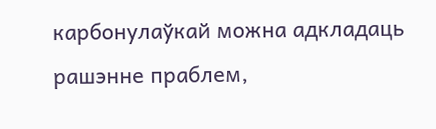карбонулаўкай можна адкладаць рашэнне праблем,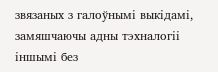звязаных з галоўнымі выкідамі, замяшчаючы адны тэхналогіі іншымі без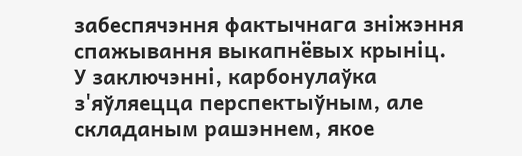забеспячэння фактычнага зніжэння спажывання выкапнёвых крыніц.
У заключэнні, карбонулаўка з'яўляецца перспектыўным, але складаным рашэннем, якое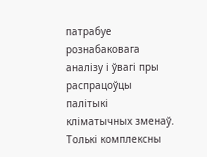патрабуе рознабаковага аналізу і ўвагі пры распрацоўцы палітыкі кліматычных зменаў. Толькі комплексны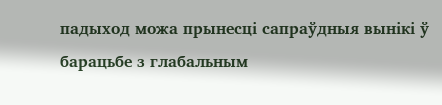падыход можа прынесці сапраўдныя вынікі ў барацьбе з глабальным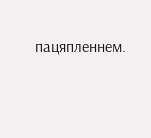пацяпленнем.